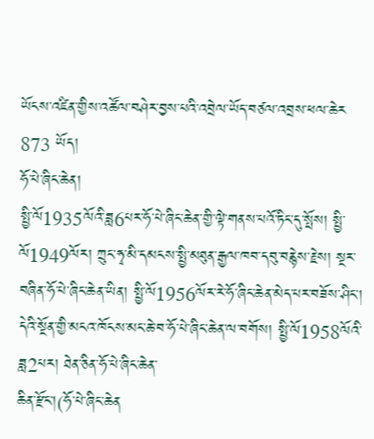ཡོངས་འཛིན་གྱིས་འཚོལ་བཤེར་བྱས་པའི་འབྲེལ་ཡོད་བཙལ་འབྲས་ཕལ་ཆེར 873 ཡོད།
ཧོ་པེ་ཞིང་ཆེན།
སྤྱི་ལོ1935ལོའི་ཟླ6པར་ཧོ་པེ་ཞིང་ཆེན་གྱི་ལྟེ་གནས་པའོ་ཏིང་དུ་སྤོས། སྤྱི་ལོ1949ལོར། ཀྲུང་ཧྭ་མི་དམངས་སྤྱི་མཐུན་རྒྱལ་ཁབ་དབུ་བརྙེས་རྗེས། སྔར་བཞིན་ཧོ་པེ་ཞིང་ཆེན་ཡིན། སྤྱི་ལོ1956ལོར་རེ་ཧོ་ཞིང་ཆེན་མེད་པར་བཟོས་ཤིང་། དེའི་སྔོན་གྱི་མངའ་ཁོངས་མང་ཆེ་བ་ཧོ་པེ་ཞིང་ཆེན་ལ་བགོས། སྤྱི་ལོ1958ལོའི་ཟླ2པར། ཐེན་ཅིན་ཧོ་པེ་ཞིང་ཆེན་
ཆིན་རྫོང་།(ཧོ་པེ་ཞིང་ཆེན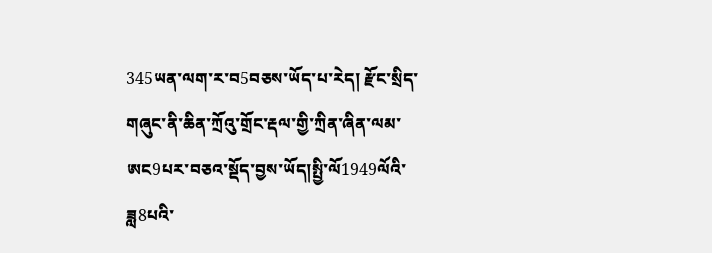345ཡན་ལག་ར་བ5བཅས་ཡོད་པ་རེད། རྫོང་སྲིད་གཞུང་ནི་ཆིན་ཀྲོའུ་གྲོང་རྡལ་གྱི་ཀྲིན་ཞིན་ལམ་ཨང9པར་བཅའ་སྡོད་བྱས་ཡོད།སྤྱི་ལོ1949ལོའི་ཟླ8པའི་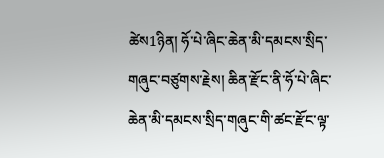ཚེས1ཉིན། ཧོ་པེ་ཞིང་ཆེན་མི་དམངས་སྲིད་གཞུང་བཙུགས་རྗེས། ཆིན་རྫོང་ནི་ཧོ་པེ་ཞིང་ཆེན་མི་དམངས་སྲིད་གཞུང་གི་ཚང་རྫོང་ལྟ་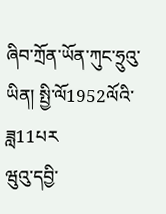ཞིབ་ཀྲོན་ཡོན་ཀུང་ཧྲུའུ་ཡིན། སྤྱི་ལོ1952ལོའི་ཟླ11པར
ཝུའུ་དབྱི་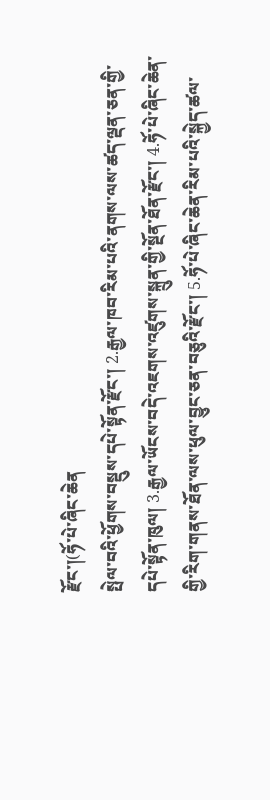རྫོང་།(ཧོ་པེ་ཞིང་ཆེན
སྤེལ་བའི་ཕྱོགས་བསྡུས་དཔེ་སྟོན་རྫོང་། 2.རྒྱལ་ཁབ་རིམ་པའི་ནགས་ལས་ཚད་ལྡན་ཅན་གྱི་དཔེ་སྟོན་ཁུལ། 3.རྒྱལ་ཡོངས་བདེ་འཇགས་འཛུགས་སྐྲུན་གྱི་སྔོན་ཐོན་རྫོང་། 4.ཧོ་པེ་ཞིང་ཆེན་གྱི་རིག་གནས་ཐོན་ལས་ཕུལ་བྱུང་ཅན་བཅུའི་རྫོང་། 5.ཧོ་པེ་ཞིང་ཆེན་རིམ་པའི་སྐྱེད་ཚལ་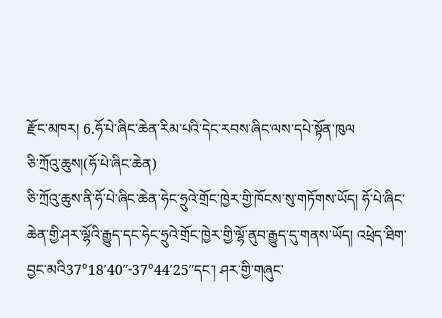རྫོང་མཁར། 6.ཧོ་པེ་ཞིང་ཆེན་རིམ་པའི་དེང་རབས་ཞིང་ལས་དཔེ་སྟོན་ཁུལ
ཅི་ཀྲོའུ་ཆུས།(ཧོ་པེ་ཞིང་ཆེན)
ཅི་ཀྲོའུ་ཆུས་ནི་ཧོ་པེ་ཞིང་ཆེན་ཧེང་ཧྲུའེ་གྲོང་ཁྱེར་གྱི་ཁོངས་སུ་གཏོགས་ཡོད། ཧོ་པེ་ཞིང་ཆེན་གྱི་ཤར་ལྷོའི་རྒྱུད་དང་ཧེང་ཧྲུའེ་གྲོང་ཁྱེར་གྱི་ལྷོ་ནུབ་རྒྱུད་དུ་གནས་ཡོད། འཕྲེད་ཐིག་བྱང་མའི37°18′40″-37°44′25″དང་། ཤར་གྱི་གཞུང་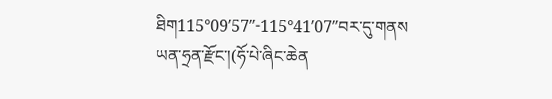ཐིག115°09′57″-115°41′07″བར་དུ་གནས
ཡན་ཧྲན་རྫོང་།(ཧོ་པེ་ཞིང་ཆེན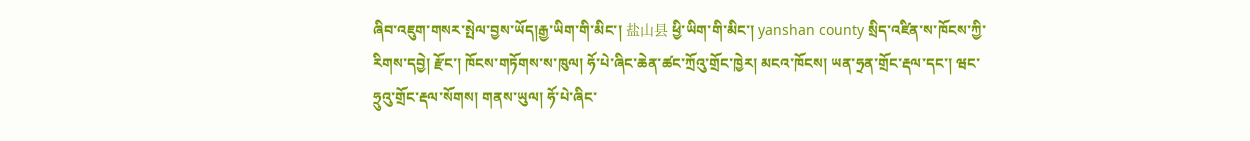ཞིབ་འཇུག་གསར་སྤེལ་བྱས་ཡོད།རྒྱ་ཡིག་གི་མིང་། 盐山县 ཕྱི་ཡིག་གི་མིང་། yanshan county སྲིད་འཛིན་ས་ཁོངས་ཀྱི་རིགས་དབྱེ། རྫོང་། ཁོངས་གཏོགས་ས་ཁུལ། ཧོ་པེ་ཞིང་ཆེན་ཚང་ཀྲོའུ་གྲོང་ཁྱེར། མངའ་ཁོངས། ཡན་ཧྲན་གྲོང་རྡལ་དང་། ཝང་ཧྲུའུ་གྲོང་རྡལ་སོགས། གནས་ཡུལ། ཧོ་པེ་ཞིང་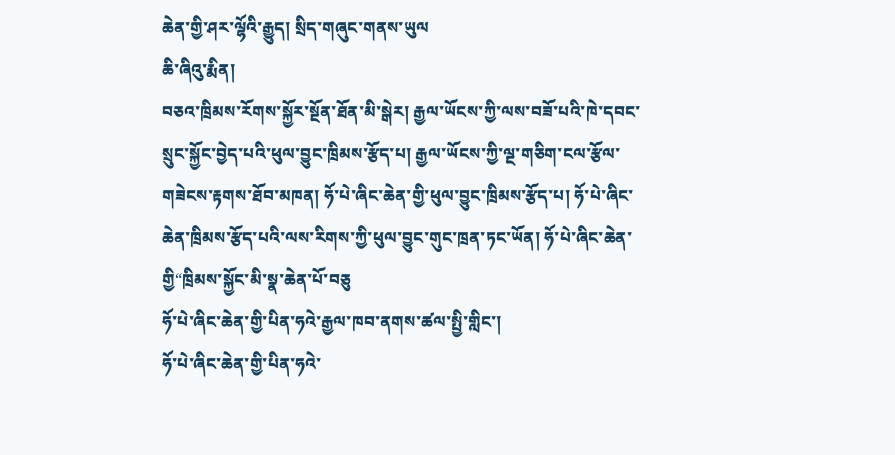ཆེན་གྱི་ཤར་ལྷོའི་རྒྱུད། སྲིད་གཞུང་གནས་ཡུལ
ཆི་ཞིའུ་རྨིན།
བཅའ་ཁྲིམས་རོགས་སྐྱོར་སྔོན་ཐོན་མི་སྒེར། རྒྱལ་ཡོངས་ཀྱི་ལས་བཟོ་པའི་ཁེ་དབང་སྲུང་སྐྱོང་བྱེད་པའི་ཕུལ་བྱུང་ཁྲིམས་རྩོད་པ། རྒྱལ་ཡོངས་ཀྱི་ལྔ་གཅིག་ངལ་རྩོལ་གཟེངས་རྟགས་ཐོབ་མཁན། ཧོ་པེ་ཞིང་ཆེན་གྱི་ཕུལ་བྱུང་ཁྲིམས་རྩོད་པ། ཧོ་པེ་ཞིང་ཆེན་ཁྲིམས་རྩོད་པའི་ལས་རིགས་ཀྱི་ཕུལ་བྱུང་གུང་ཁྲན་ཏང་ཡོན། ཧོ་པེ་ཞིང་ཆེན་གྱི“ཁྲིམས་སྐྱོང་མི་སྣ་ཆེན་པོ་བཅུ
ཧོ་པེ་ཞིང་ཆེན་གྱི་པིན་ཧའེ་རྒྱལ་ཁབ་ནགས་ཚལ་སྤྱི་གླིང་།
ཧོ་པེ་ཞིང་ཆེན་གྱི་པིན་ཧའེ་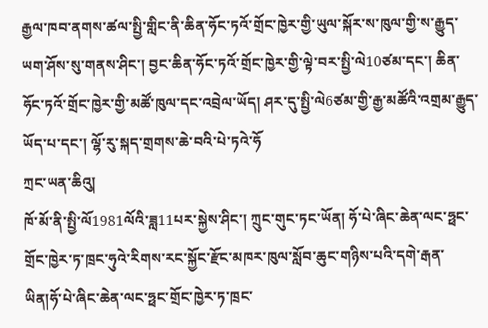རྒྱལ་ཁབ་ནགས་ཚལ་སྤྱི་གླིང་ནི་ཆིན་ཧོང་ཏའོ་གྲོང་ཁྱེར་གྱི་ཡུལ་སྐོར་ས་ཁུལ་གྱི་ས་རྒྱུད་ཡག་ཤོས་སུ་གནས་ཤིང་། བྱང་ཆིན་ཧོང་ཏའོ་གྲོང་ཁྱེར་གྱི་ལྟེ་བར་སྤྱི་ལེ10ཙམ་དང་། ཆིན་ཧོང་ཏའོ་གྲོང་ཁྱེར་གྱི་མཚོ་ཁུལ་དང་འབྲེལ་ཡོད། ཤར་དུ་སྤྱི་ལེ6ཙམ་གྱི་རྒྱ་མཚོའི་འགྲམ་རྒྱུད་ཡོད་པ་དང་། ལྷོ་རུ་སྐད་གྲགས་ཆེ་བའི་པེ་ཏའེ་ཧོ
ཀྲང་ཡན་ཆིའུ།
ཁོ་མོ་ནི་སྤྱི་ལོ1981ལོའི་ཟླ11པར་སྐྱེས་ཤིང་། ཀྲུང་གུང་ཏང་ཡོན། ཧོ་པེ་ཞིང་ཆེན་ལང་ཧྥང་གྲོང་ཁྱེར་ཏ་ཁྲང་ཧུའེ་རིགས་རང་སྐྱོང་རྫོང་མཁར་ཁུལ་སློབ་ཆུང་གཉིས་པའི་དགེ་རྒན་ཡིན།ཧོ་པེ་ཞིང་ཆེན་ལང་ཧྥང་གྲོང་ཁྱེར་ཏ་ཁྲང་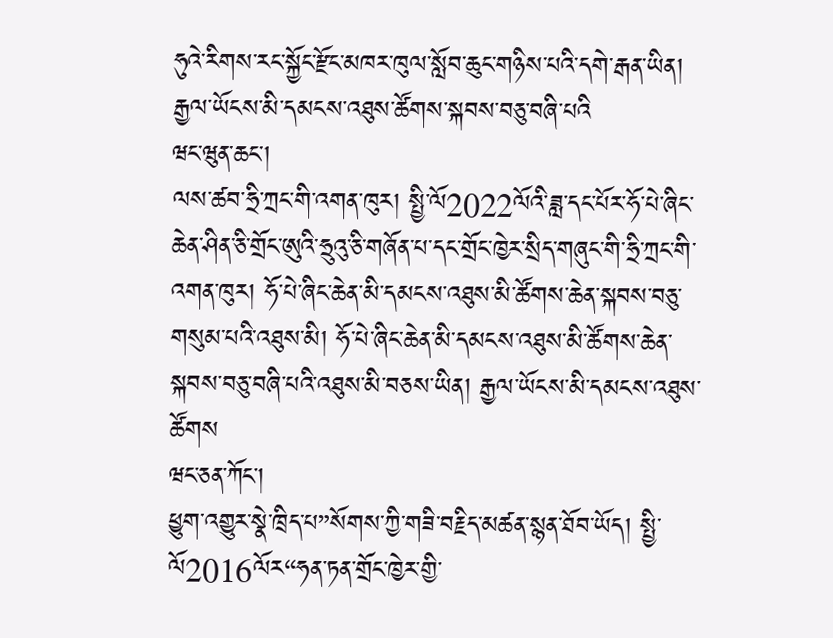ཧུའེ་རིགས་རང་སྐྱོང་རྫོང་མཁར་ཁུལ་སློབ་ཆུང་གཉིས་པའི་དགེ་རྒན་ཡིན། རྒྱལ་ཡོངས་མི་དམངས་འཐུས་ཚོགས་སྐབས་བཅུ་བཞི་པའི
ཝང་ཝུན་ཆང་།
ལས་ཚབ་ཧྲི་ཀྲང་གི་འགན་ཁུར། སྤྱི་ལོ2022ལོའི་ཟླ་དང་པོར་ཧོ་པེ་ཞིང་ཆེན་ཤིན་ཅི་གྲོང་ཨུའི་ཧྲུའུ་ཅི་གཞོན་པ་དང་གྲོང་ཁྱེར་སྲིད་གཞུང་གི་ཧྲི་ཀྲང་གི་འགན་ཁུར། ཧོ་པེ་ཞིང་ཆེན་མི་དམངས་འཐུས་མི་ཚོགས་ཆེན་སྐབས་བཅུ་གསུམ་པའི་འཐུས་མི། ཧོ་པེ་ཞིང་ཆེན་མི་དམངས་འཐུས་མི་ཚོགས་ཆེན་སྐབས་བཅུ་བཞི་པའི་འཐུས་མི་བཅས་ཡིན། རྒྱལ་ཡོངས་མི་དམངས་འཐུས་ཚོགས
ཝང་ཅན་ཀོང་།
ཕྱུག་འགྱུར་སྣེ་ཁྲིད་པ”སོགས་ཀྱི་གཟི་བརྗིད་མཚན་སྙན་ཐོབ་ཡོད། སྤྱི་ལོ2016ལོར“ཧན་ཏན་གྲོང་ཁྱེར་གྱི་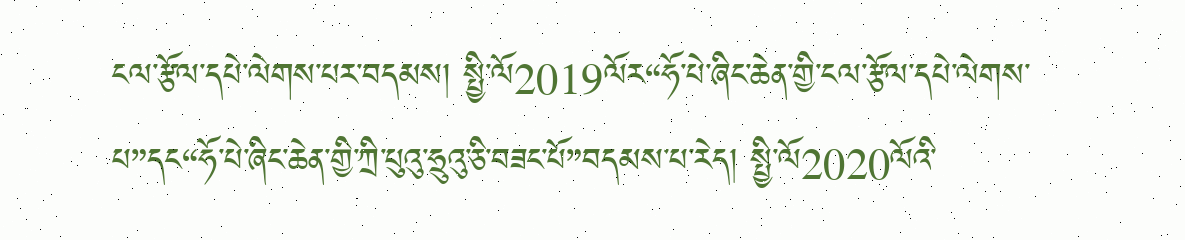ངལ་རྩོལ་དཔེ་ལེགས་པར་བདམས། སྤྱི་ལོ2019ལོར“ཧོ་པེ་ཞིང་ཆེན་གྱི་ངལ་རྩོལ་དཔེ་ལེགས་པ”དང“ཧོ་པེ་ཞིང་ཆེན་གྱི་ཀྲི་པུའུ་ཧྲུའུ་ཅི་བཟང་པོ”བདམས་པ་རེད། སྤྱི་ལོ2020ལོའི་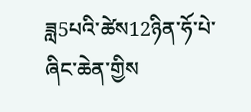ཟླ5པའི་ཚེས12ཉིན་ཧོ་པེ་ཞིང་ཆེན་གྱིས